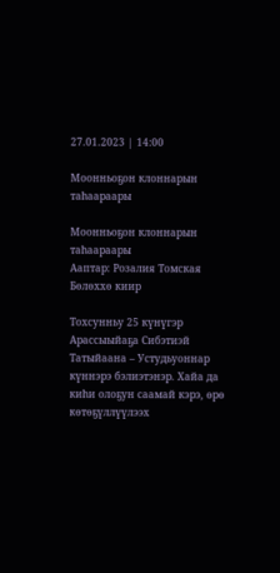27.01.2023 | 14:00

Моонньоҕон клоннарын таһаараары

Моонньоҕон клоннарын таһаараары
Ааптар: Розалия Томская
Бөлөххө киир

Тохсунньу 25 күнүгэр Арассыыйаҕа Сибэтиэй Татыйаана – Устудьуоннар күннэрэ бэлиэтэнэр. Хайа да киһи олоҕун саамай кэрэ, өрө көтөҕүллүүлээх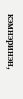кэмнэринэн,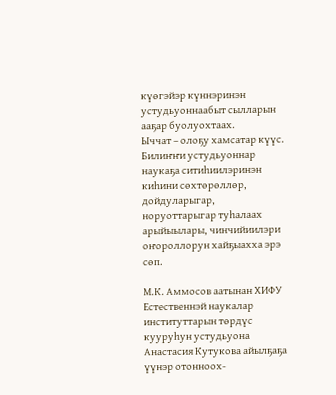күөгэйэр күннэринэн устудьуоннаабыт сылларын ааҕар буолуохтаах.
Ыччат – олоҕу хамсатар күүс. Билиҥҥи устудьуоннар наукаҕа ситиһиилэринэн киһини сөхтөрөллөр, дойдуларыгар, норуоттарыгар туһалаах арыйыылары, чинчийиилэри оҥороллорун хайҕыахха эрэ сөп.

М.К. Аммосов аатынан ХИФУ Естественнэй наукалар институттарын төрдүс кууруһун устудьуона Анастасия Кутукова айылҕаҕа үүнэр отонноох-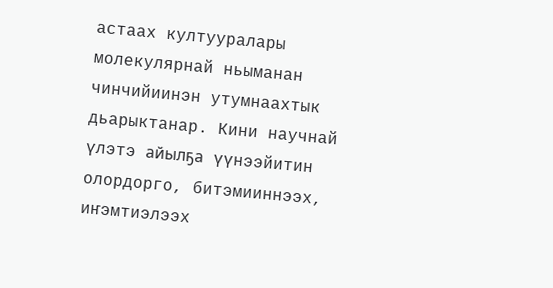астаах култууралары молекулярнай ньыманан чинчийиинэн утумнаахтык дьарыктанар. Кини научнай үлэтэ айылҕа үүнээйитин олордорго, битэмииннээх, иҥэмтиэлээх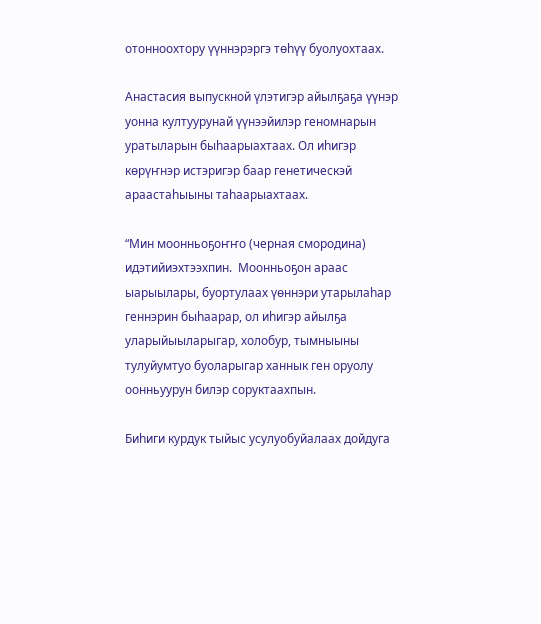отонноохтору үүннэрэргэ төһүү буолуохтаах.

Анастасия выпускной үлэтигэр айылҕаҕа үүнэр уонна култуурунай үүнээйилэр геномнарын уратыларын быһаарыахтаах. Ол иһигэр көрүҥнэр истэригэр баар генетическэй араастаһыыны таһаарыахтаах.

“Мин моонньоҕоҥҥо (черная смородина) идэтийиэхтээхпин.  Моонньоҕон араас ыарыылары, буортулаах үөннэри утарылаһар геннэрин быһаарар, ол иһигэр айылҕа уларыйыыларыгар, холобур, тымныыны тулуйумтуо буоларыгар ханнык ген оруолу оонньуурун билэр соруктаахпын.

Биһиги курдук тыйыс усулуобуйалаах дойдуга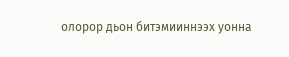олорор дьон битэмииннээх уонна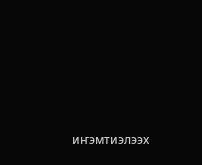иҥэмтиэлээх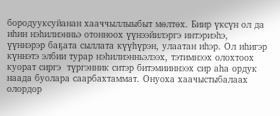бородууксуйанан хааччыллыыбыт мөлтөх. Биир үксүн ол да иһин нэһилиэнньэ отонноох үүнээйилэргэ интэриэһэ, үүннэрэр баҕата сыллата күүһүрэн, улаатан иһэр. Ол иһигэр күннэтэ элбии турар нэһилиэнньэлээх, тэтимнээх олохтоох  куорат сиргэ  түргэнник ситэр битэмииннээх сир аһа ордук наада буолара саарбахтаммат. Онуоха хаачыстыбалаах олордор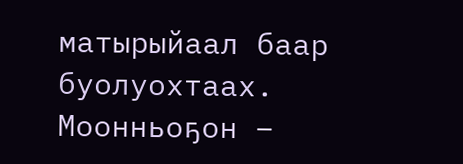матырыйаал баар буолуохтаах. Моонньоҕон –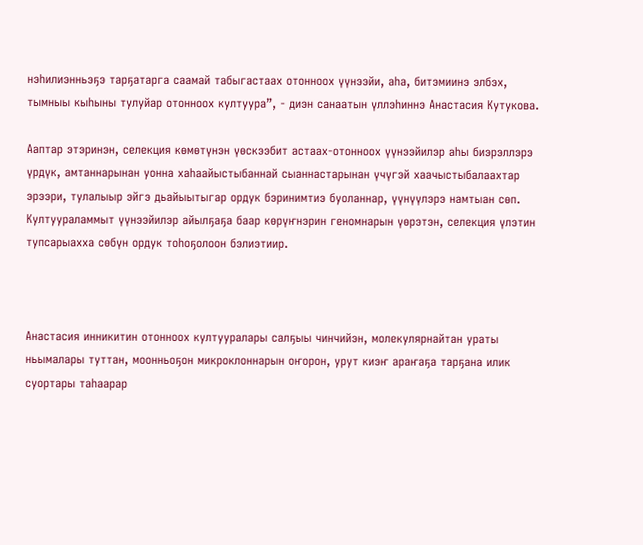нэһилиэнньэҕэ тарҕатарга саамай табыгастаах отонноох үүнээйи, аһа, битэмиинэ элбэх, тымныы кыһыны тулуйар отонноох култуура”, - диэн санаатын үллэһиннэ Анастасия Кутукова.

Ааптар этэринэн, селекция көмөтүнэн үөскээбит астаах-отонноох үүнээйилэр аһы биэрэллэрэ үрдүк, амтаннарынан уонна хаһаайыстыбаннай сыаннастарынан үчүгэй хаачыстыбалаахтар эрээри, тулалыыр эйгэ дьайыытыгар ордук бэринимтиэ буоланнар, үүнүүлэрэ намтыан сөп. Култуураламмыт үүнээйилэр айылҕаҕа баар көрүҥнэрин геномнарын үөрэтэн, селекция үлэтин тупсарыахха сөбүн ордук тоһоҕолоон бэлиэтиир.



Анастасия инникитин отонноох култууралары салҕыы чинчийэн, молекулярнайтан ураты ньымалары туттан, моонньоҕон микроклоннарын оҥорон, урут киэҥ араҥаҕа тарҕана илик суортары таһаарар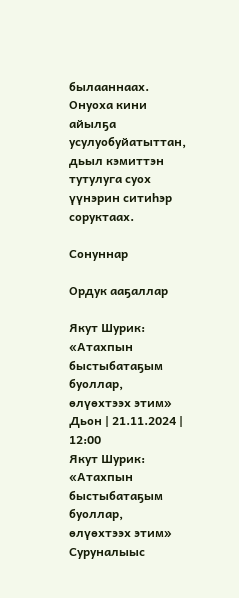былааннаах. Онуоха кини айылҕа усулуобуйатыттан, дьыл кэмиттэн тутулуга суох үүнэрин ситиһэр соруктаах.

Сонуннар

Ордук ааҕаллар

Якут Шурик: «Атахпын быстыбатаҕым буоллар, өлүөхтээх этим»
Дьон | 21.11.2024 | 12:00
Якут Шурик: «Атахпын быстыбатаҕым буоллар, өлүөхтээх этим»
Суруналыыс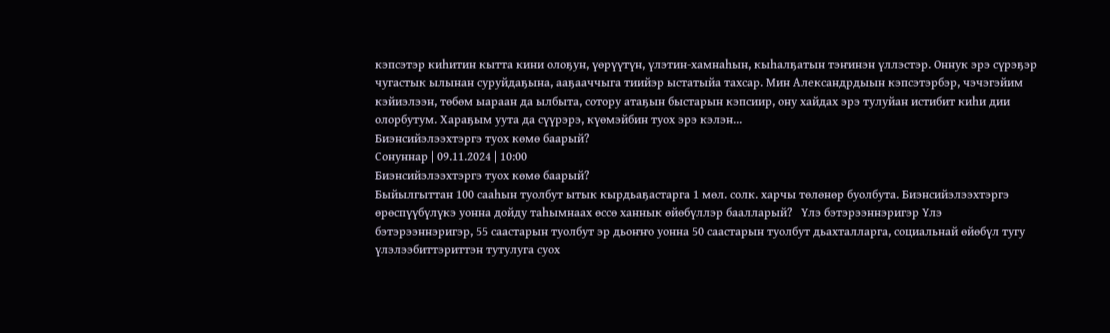кэпсэтэр киһитин кытта кини олоҕун, үөрүүтүн, үлэтин-хамнаһын, кыһалҕатын тэҥинэн үллэстэр. Оннук эрэ сүрэҕэр чугастык ылынан суруйдаҕына, ааҕааччыга тиийэр ыстатыйа тахсар. Мин Александрдыын кэпсэтэрбэр, чэчэгэйим кэйиэлээн, төбөм ыараан да ылбыта, сотору атаҕын быстарын кэпсиир, ону хайдах эрэ тулуйан истибит киһи дии олорбутум. Хараҕым уута да сүүрэрэ, күөмэйбин туох эрэ кэлэн...
Биэнсийэлээхтэргэ туох көмө баарый?
Сонуннар | 09.11.2024 | 10:00
Биэнсийэлээхтэргэ туох көмө баарый?
Быйылгыттан 100 сааһын туолбут ытык кырдьаҕастарга 1 мөл. солк. харчы төлөнөр буолбута. Биэнсийэлээхтэргэ өрөспүүбүлүкэ уонна дойду таһымнаах өссө ханнык өйөбүллэр баалларый?   Үлэ бэтэрээннэригэр Үлэ бэтэрээннэригэр, 55 саастарын туолбут эр дьоҥҥо уонна 50 саастарын туолбут дьахталларга, социальнай өйөбүл тугу үлэлээбиттэриттэн тутулуга суох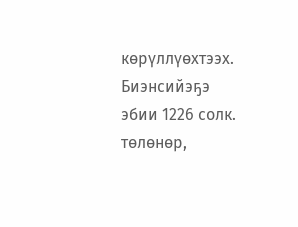көрүллүөхтээх.   Биэнсийэҕэ эбии 1226 солк. төлөнөр,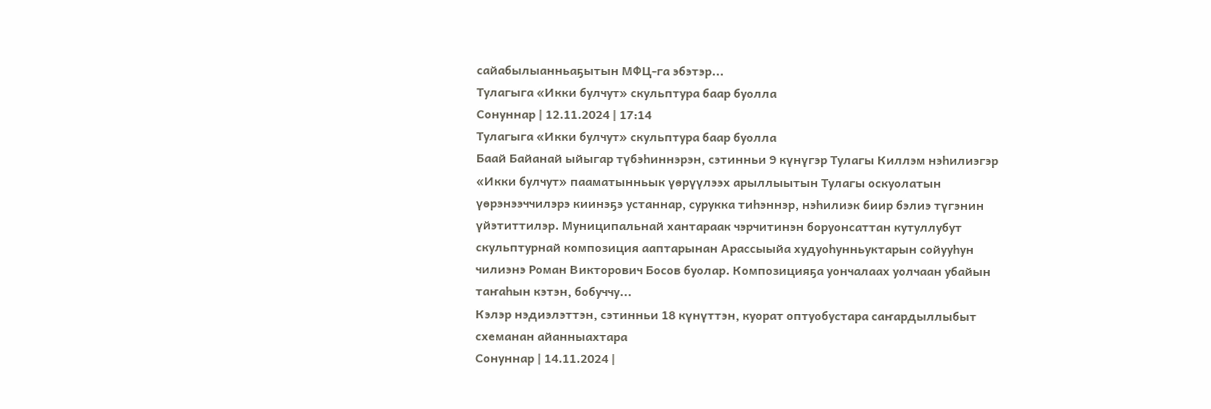сайабылыанньаҕытын МФЦ-га эбэтэр...
Тулагыга «Икки булчут» скульптура баар буолла
Сонуннар | 12.11.2024 | 17:14
Тулагыга «Икки булчут» скульптура баар буолла
Баай Байанай ыйыгар түбэһиннэрэн, сэтинньи 9 күнүгэр Тулагы Киллэм нэһилиэгэр «Икки булчут» пааматынньык үөрүүлээх арыллыытын Тулагы оскуолатын үөрэнээччилэрэ киинэҕэ устаннар, сурукка тиһэннэр, нэһилиэк биир бэлиэ түгэнин үйэтиттилэр. Муниципальнай хантараак чэрчитинэн боруонсаттан кутуллубут скульптурнай композиция ааптарынан Арассыыйа худуоһунньуктарын сойууһун чилиэнэ Роман Викторович Босов буолар. Композицияҕа уончалаах уолчаан убайын таҥаһын кэтэн, бобуччу...
Кэлэр нэдиэлэттэн, сэтинньи 18 күнүттэн, куорат оптуобустара саҥардыллыбыт схеманан айанныахтара
Сонуннар | 14.11.2024 |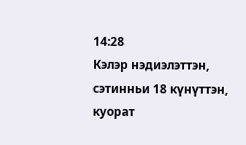14:28
Кэлэр нэдиэлэттэн, сэтинньи 18 күнүттэн, куорат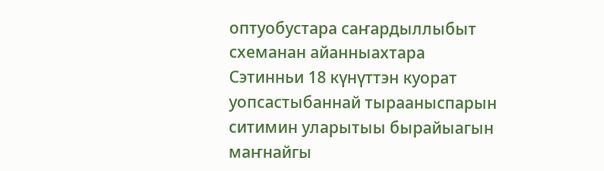оптуобустара саҥардыллыбыт схеманан айанныахтара
Сэтинньи 18 күнүттэн куорат уопсастыбаннай тырааныспарын ситимин уларытыы бырайыагын маҥнайгы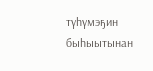түһүмэҕин быһыытынан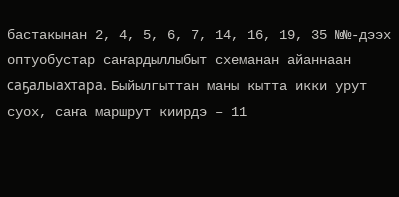бастакынан 2, 4, 5, 6, 7, 14, 16, 19, 35 №№-дээх оптуобустар саҥардыллыбыт схеманан айаннаан саҕалыахтара. Быйылгыттан маны кытта икки урут суох, саҥа маршрут киирдэ – 11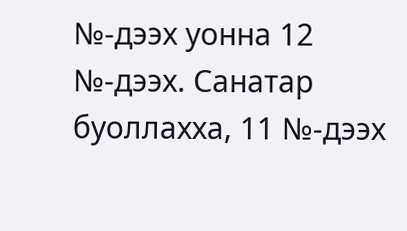№-дээх уонна 12 №-дээх. Санатар буоллахха, 11 №-дээх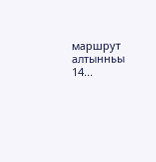маршрут алтынньы 14...